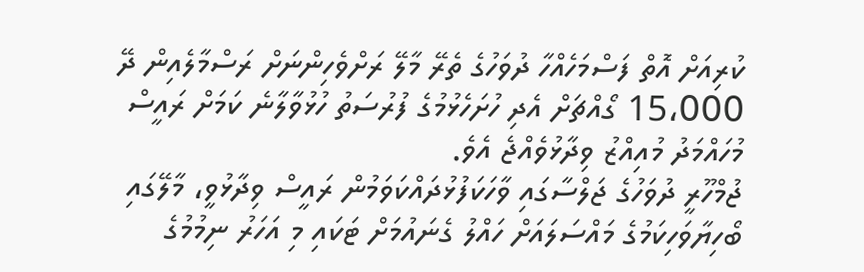ކުރިއަށް އޮތް ފަސްމަހެއްހާ ދުވަހުގެ ތެރޭ މާލޭ ރަށްވެހިންނަށް ރަސްމާލެއިން ދޭ 15،000 ގޯއްޗަށް އެދި ހުށަހެޅުމުގެ ފުރުސަތު ހުޅުވާލާނެ ކަމަށް ރައީސް މުހައްމަދު މުއިއްޒު ވިދާޅުވެއްޖެ އެވެ.
ޖުމްހޫރީ ދުވަހުގެ ޖަލްސާގައި ވާހަކަފުޅުދައްކަވަމުން ރައީސް ވިދާޅުވީ، މާލޭގައި ބޯހިޔާވަހިކަމުގެ މައްސަލައަށް ހައްލު ގެނައުމަށް ޓަކައި މި އަހަރު ނިމުމުގެ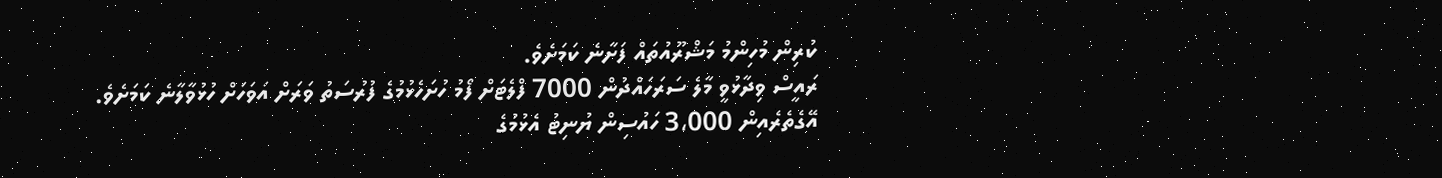ކުރިން މުހިންމު މަޝްރޫއުތައް ފަށާނެ ކަމަށެވެ.
ރައީސް ވިދާޅުވީ މާލެ ސަރަހައްދުން 7000 ފްލެޓަށް ފޯމު ހުށަހެޅުމުގެ ފުރުސަތު ވަރަށް އަވަހަށް ހުޅުވާލާނެ ކަމަށެވެ.
އޭގެތެރެއިން 3،000 ހައުސިން ޔުނިޓު އެޅުމުގެ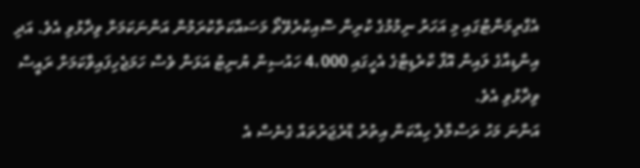އެގްރިމަންޓުގައި މި އަހަރު ނިމުމުގެ ކުރިން ސޮއިކުރެވޭތޯ މަސައްކަތްކުރަމުން އަންނަކަމަށް ވިދާޅުވި އެވެ. އަދި އިންޑިއާގެ ލައިން އޮފް ކްރެޑިޓްގެ އެހީގައި 4،000 ހައުސިން ޔުނިޓު އަޅަން ވެސް ހަމަޖެހިފައިވާކަމަށް ރައީސް ވިދާޅުވި އެވެ.
އަންނަ މަހު ރަސްމާލެ ހިއްކަން އިތުރު ޑްރެޖަރުތައް ގެނެސް އެ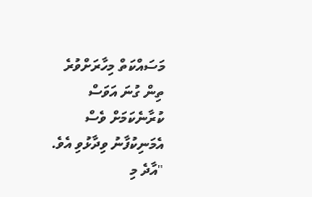މަސައްކަތް މިހާރަށްވުރެ ތިން ގުނަ އަވަސް ކުރާނެކަމަށް ވެސް އެމަނިކުފާނު ވިދާޅުވި އެވެ.
"އާދެ މި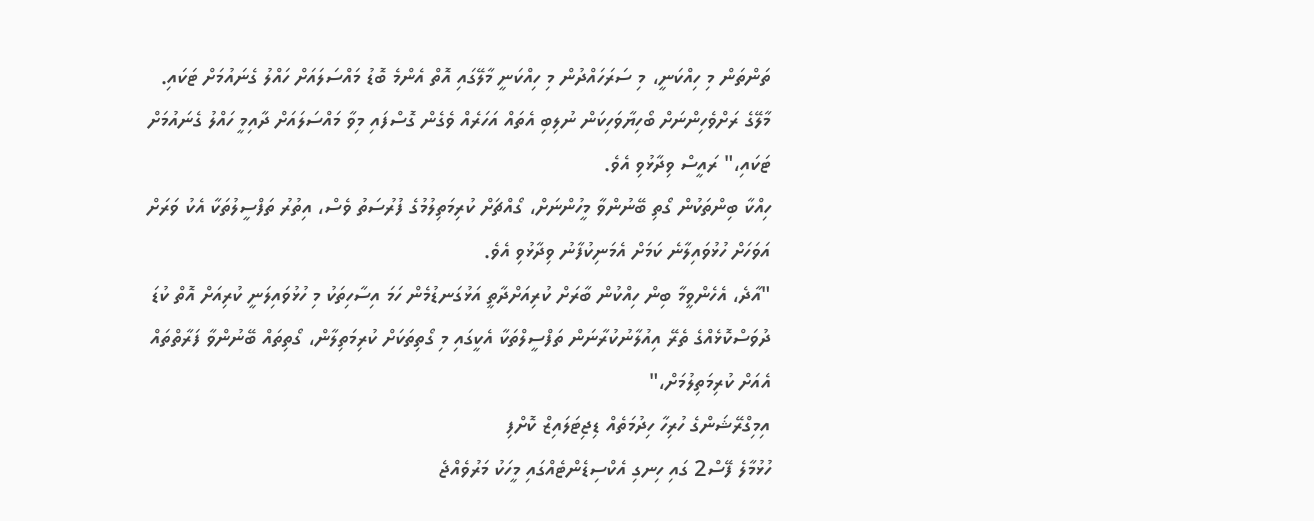ތަންތަން މި ހިއްކަނީ، މި ސަރަހައްދުން މި ހިއްކަނީ މާލޭގައި އޮތް އެންމެ ބޮޑު މައްސަލައަށް ހައްލު ގެނައުމަށް ޓަކައި. މާލޭގެ ރަށްވެހިންނަށް ބޯހިޔާވަހިކަން ނުލިބި އެތައް އަހަރެއް ވެގެން ގޮސްފައި މިވާ މައްސަލައަށް ދާއިމީ ހައްލު ގެނައުމަށް ޓަކައި،" ރައީސް ވިދާޅުވި އެވެ.
ހިއްކާ ބިންތަކުން ގޯތި ބޭނުންވާ މީހުންނަށް، ގޯއްޗަށް ކުރިމަތިލުމުގެ ފުރުސަތު ވެސް، އިތުރު ތަފްސީލުތަކާ އެކު ވަރަށް އަވަހަށް ހުޅުވައިލާނެ ކަމަށް އެމަނިކުފާނު ވިދާޅުވި އެވެ.
"އާދެ، އެހެންވީމާ ބިން ހިއްކުން ބާރަށް ކުރިއަށްދާތީ އަޅުގަނޑުމެން ހަމަ އިސާހިތަކު މި ހުޅުވައިލަނީ ކުރިއަށް އޮތް ކުޑަ ދުވަސްކޮޅެއްގެ ތެރޭ އިއުލާނުކުރާނަން ތަފްސީލްތަކާ އެކީގައި މި ގޯތިތަކަށް ކުރިމަތިލާން، ގޯތިތައް ބޭނުންވާ ފަރާތްތައް އެއަށް ކުރިމަތިލުމަށް،"
އިމިގްރޭޝަންގެ ހުރިހާ ހިދުމަތެއް ޑިޖިޓަލައިޒް ކޮށްފި
ހުޅުމާލެ ފޭސް2 ގައި ހިނގި އެކްސިޑެންޓެއްގައި މީހަކު މަރުވެއްޖެ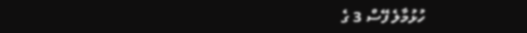ހުޅުމާލެ ފޭސް 3 ގެ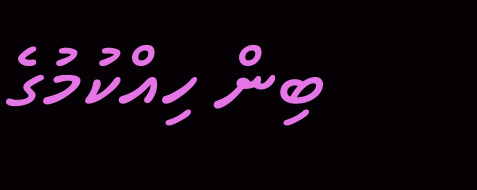ބިން ހިއްކުމުގެ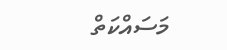މަސައްކަތް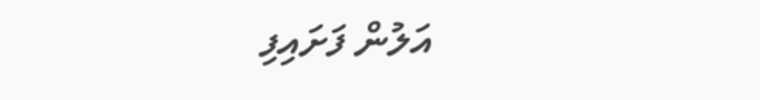އަލުން ފަށައިފި